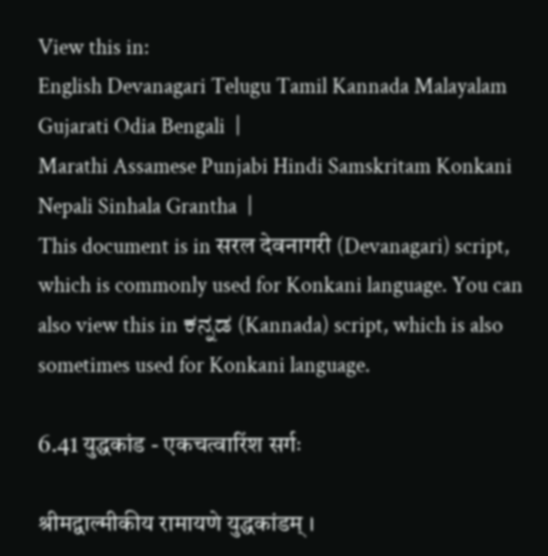View this in:
English Devanagari Telugu Tamil Kannada Malayalam Gujarati Odia Bengali  |
Marathi Assamese Punjabi Hindi Samskritam Konkani Nepali Sinhala Grantha  |
This document is in सरल देवनागरी (Devanagari) script, which is commonly used for Konkani language. You can also view this in ಕನ್ನಡ (Kannada) script, which is also sometimes used for Konkani language.

6.41 युद्धकांड - एकचत्वारिंश सर्गः

श्रीमद्वाल्मीकीय रामायणे युद्धकांडम् ।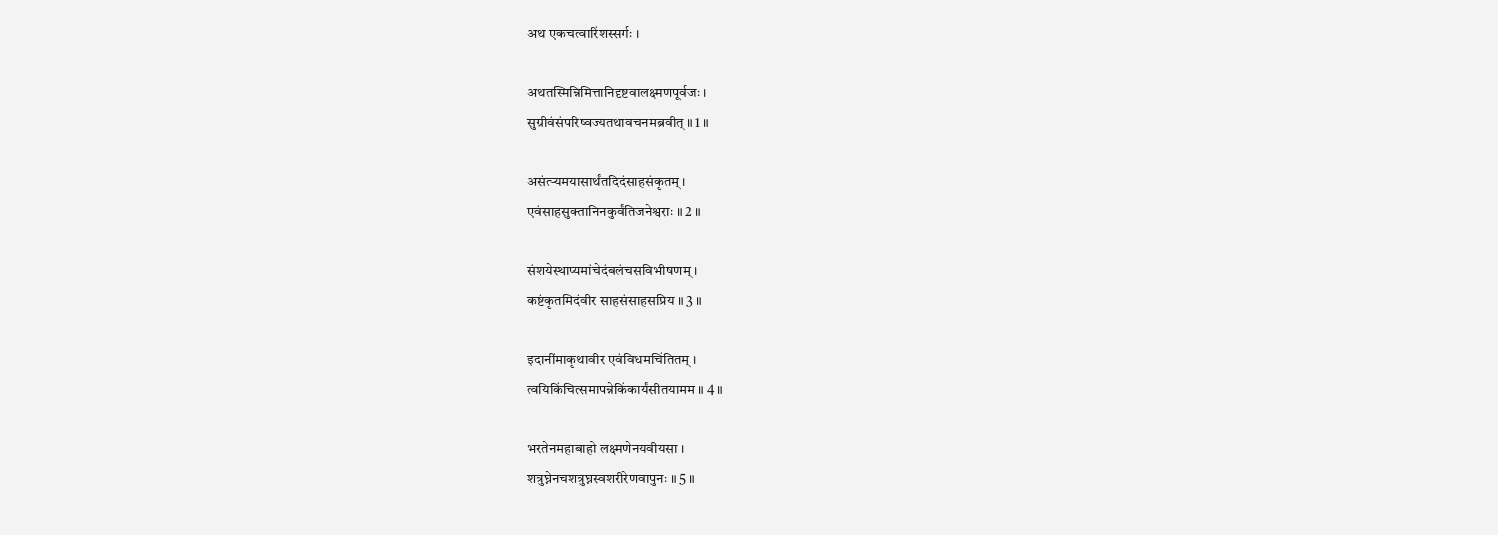अथ एकचत्वारिंशस्सर्गः ।

अथतस्मिन्निमित्तानिदृष्टवालक्ष्मणपूर्वजः ।
सुग्रीवंसंपरिष्वज्यतथावचनमब्रवीत् ॥ 1 ॥

असंत्ऱ्यमयासार्थंतदिदंसाहसंकृतम् ।
एवंसाहसुक्तानिनकुर्वंतिजनेश्वराः ॥ 2 ॥

संशयेस्थाप्यमांचेदंबलंचसविभीषणम् ।
कष्टंकृतमिदंवीर साहसंसाहसप्रिय ॥ 3 ॥

इदानींमाकृथावीर एवंविधमचिंतितम् ।
त्वयिकिंचित्समापन्नेकिंकार्यंसीतयामम ॥ 4 ॥

भरतेनमहाबाहो लक्ष्मणेनयवीयसा ।
शत्रुघ्नेनचशत्रुघ्नस्वशरीरेणवापुनः ॥ 5 ॥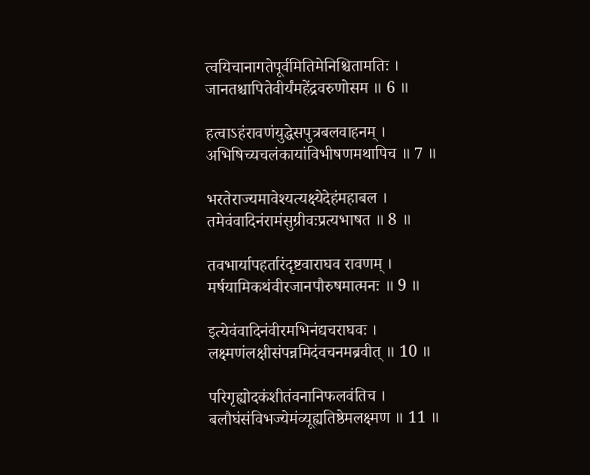त्वयिचानागतेपूर्वमितिमेनिश्चितामतिः ।
जानतश्चापितेवीर्यंमहेंद्रवरुणोसम ॥ 6 ॥

हत्वाऽहंरावणंयुद्धेसपुत्रबलवाहनम् ।
अभिषिच्यचलंकायांविभीषणमथापिच ॥ 7 ॥

भरतेराज्यमावेश्यत्यक्ष्येदेहंमहाबल ।
तमेवंवादिनंरामंसुग्रीवःप्रत्यभाषत ॥ 8 ॥

तवभार्यापहर्तारंदृष्टवाराघव रावणम् ।
मर्षयामिकथंवीरजानपौरुषमात्मनः ॥ 9 ॥

इत्येवंवादिनंवीरमभिनंद्यचराघवः ।
लक्ष्मणंलक्षीसंपन्नमिदंवचनमब्रवीत् ॥ 10 ॥

परिगृह्योदकंशीतंवनानिफलवंतिच ।
बलौघंसंविभज्येमंव्यूह्यतिष्ठेमलक्ष्मण ॥ 11 ॥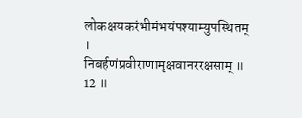लोकक्षयकरंभीमंभयंपश्याम्युपस्थितम् ।
निबर्हणंप्रवीराणामृक्षवानररक्षसाम् ॥ 12 ॥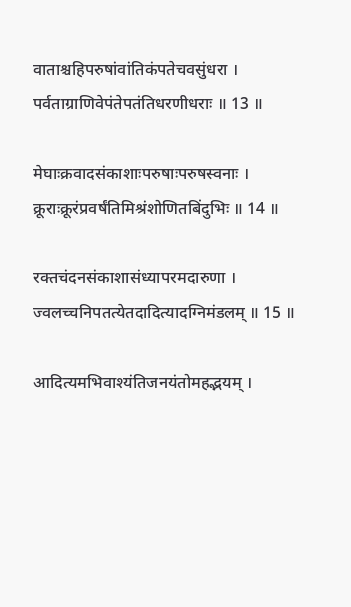वाताश्चहिपरुषांवांतिकंपतेचवसुंधरा ।
पर्वताग्राणिवेपंतेपतंतिधरणीधराः ॥ 13 ॥

मेघाःक्रवादसंकाशाःपरुषाःपरुषस्वनाः ।
क्रूराःक्रूरंप्रवर्षंतिमिश्रंशोणितबिंदुभिः ॥ 14 ॥

रक्तचंदनसंकाशासंध्यापरमदारुणा ।
ज्वलच्चनिपतत्येतदादित्यादग्निमंडलम् ॥ 15 ॥

आदित्यमभिवाश्यंतिजनयंतोमहद्भयम् ।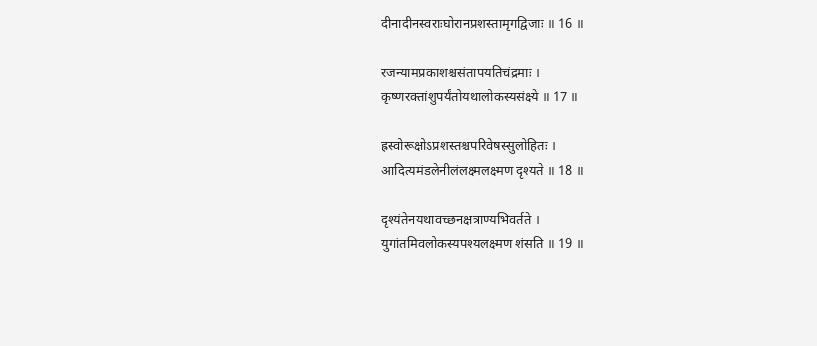दीनादीनस्वराःघोरानप्रशस्तामृगद्विजाः ॥ 16 ॥

रजन्यामप्रकाशश्चसंतापयतिचंद्रमाः ।
कृष्णरक्तांशुपर्यंतोयथालोकस्यसंक्ष्ये ॥ 17 ॥

ह्रस्वोरूक्षोऽप्रशस्तश्चपरिवेषस्सुलोहितः ।
आदित्यमंडलेनीलंलक्ष्मलक्ष्मण दृश्यते ॥ 18 ॥

दृश्यंतेनयथावच्छनक्षत्राण्यभिवर्तते ।
युगांतमिवलोकस्यपश्यलक्ष्मण शंसति ॥ 19 ॥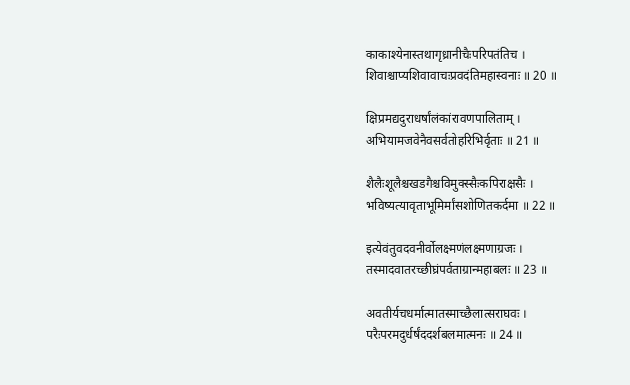काकाश्येनास्तथागृध्रानीचैःपरिपतंतिच ।
शिवाश्चाप्यशिवावाचःप्रवदंतिमहास्वनाः ॥ 20 ॥

क्षिप्रमद्यदुराधर्षांलंकांरावणपालिताम् ।
अभियामजवेनैवसर्वतोहरिभिर्वृताः ॥ 21 ॥

शैलैःशूलैश्चखडगैश्चविमुक्स्सैःकपिराक्षसैः ।
भविष्यत्यावृताभूमिर्मांसशोणितकर्दमा ॥ 22 ॥

इत्येवंतुवदवनीर्वोलक्ष्मणंलक्ष्मणाग्रजः ।
तस्मादवातरच्छीघ्रंपर्वताग्रान्महाबलः ॥ 23 ॥

अवतीर्यचधर्मात्मातस्माच्छैलात्सराघवः ।
परैःपरमदुर्धर्षंददर्शबलमात्मनः ॥ 24 ॥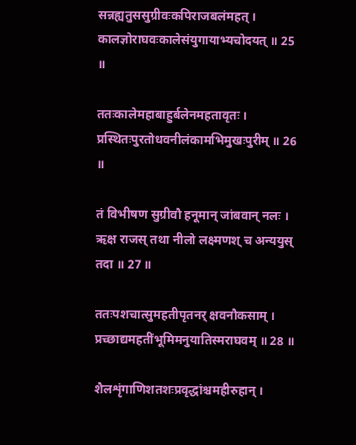सन्नह्यतुससुग्रीवःकपिराजबलंमहत् ।
कालज्ञोराघवःकालेसंयुगायाभ्यचोदयत् ॥ 25 ॥

ततःकालेमहाबाहुर्बलेनमहतावृतः ।
प्रस्थितःपुरतोधवनीलंकामभिमुखःपुरीम् ॥ 26 ॥

तं विभीषण सुग्रीवौ हनूमान् जांबवान् नलः ।
ऋक्ष राजस् तथा नीलो लक्ष्मणश् च अन्ययुस् तदा ॥ 27 ॥

ततःपशचात्सुमहतीपृतनर् क्षवनौकसाम् ।
प्रच्छाद्यमहतींभूमिमनुयातिस्मराघवम् ॥ 28 ॥

शैलशृंगाणिशतशःप्रवृद्धांश्चमहीरुहान् ।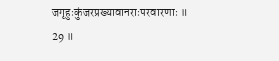जगृहुःकुंजरप्रख्यावानराःपरवारणाः ॥ 29 ॥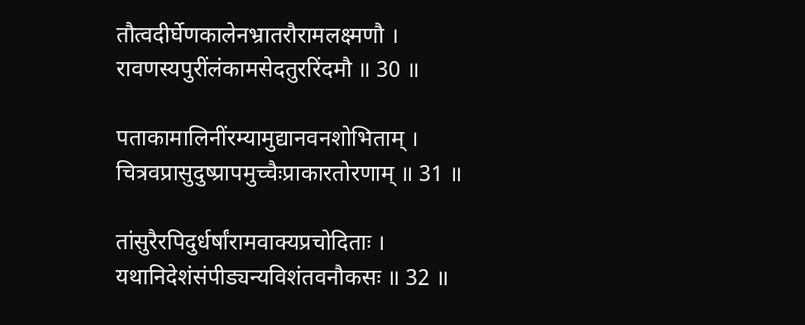तौत्वदीर्घेणकालेनभ्रातरौरामलक्ष्मणौ ।
रावणस्यपुरींलंकामसेदतुररिंदमौ ॥ 30 ॥

पताकामालिनींरम्यामुद्यानवनशोभिताम् ।
चित्रवप्रासुदुष्प्रापमुच्चैःप्राकारतोरणाम् ॥ 31 ॥

तांसुरैरपिदुर्धर्षांरामवाक्यप्रचोदिताः ।
यथानिदेशंसंपीड्यन्यविशंतवनौकसः ॥ 32 ॥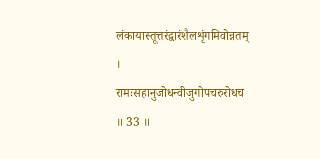लंकायास्तूत्तरंद्वारंशैलशृंगमिवोन्नतम् ।
रामःसहानुजोधन्वीजुगोपचरुरोधच ॥ 33 ॥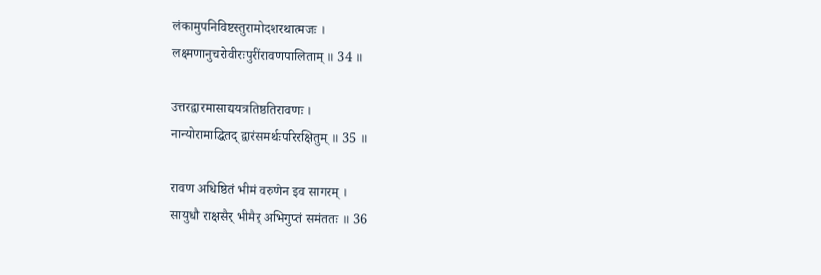लंकामुपनिविष्टस्तुरामोदशरथात्मजः ।
लक्ष्मणानुचरोवीरःपुरींरावणपालिताम् ॥ 34 ॥

उत्तरद्वारमासाद्ययत्रतिष्ठतिरावणः ।
नान्योरामाद्धितद् द्वारंसमर्थःपरिरक्षितुम् ॥ 35 ॥

रावण अधिष्ठितं भीमं वरुणेन इव सागरम् ।
सायुधौ राक्षसैर् भीमैर् अभिगुप्तं समंततः ॥ 36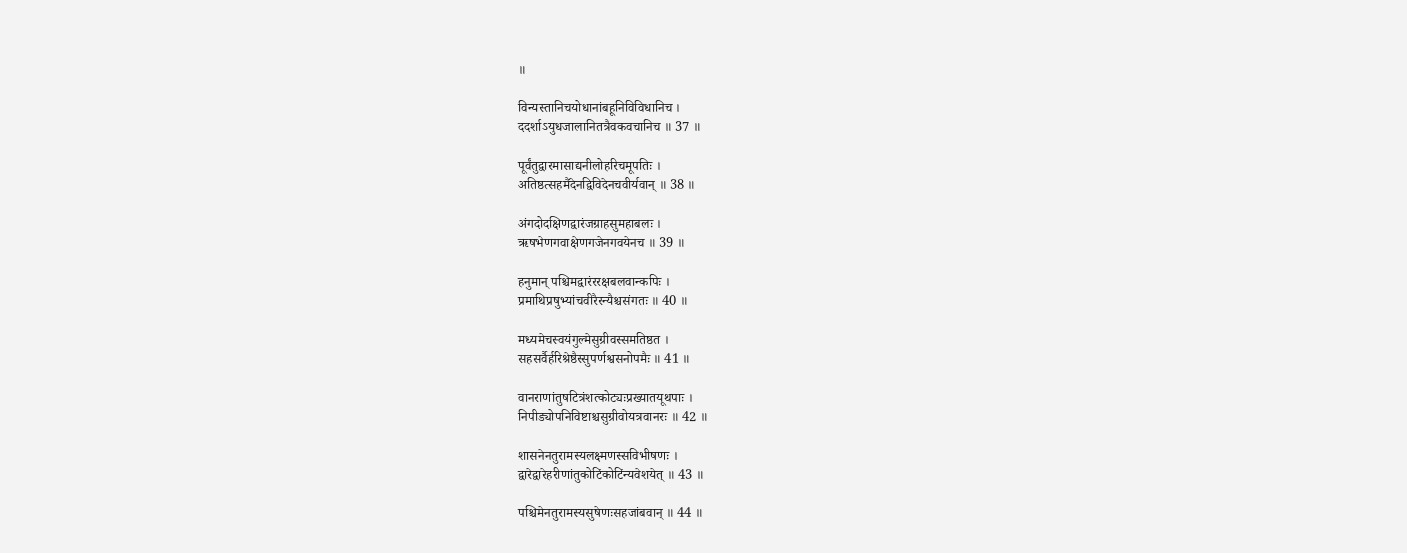॥

विन्यस्तानिचयोधानांबहूनिविविधानिच ।
ददर्शाऽयुधजालानितत्रैवकवचानिच ॥ 37 ॥

पूर्वंतुद्वारमासाद्यनीलोहरिचमूपतिः ।
अतिष्ठत्सहमैंदेनद्विविदेनचवीर्यवान् ॥ 38 ॥

अंगदोदक्षिणद्वारंजग्राहसुमहाबलः ।
ऋषभेणगवाक्षेणगजेनगवयेनच ॥ 39 ॥

हनुमान् पश्चिमद्वारंररक्षबलवान्कपिः ।
प्रमाथिप्रषुभ्यांचवीरैरन्यैश्चसंगतः ॥ 40 ॥

मध्यमेचस्वयंगुल्मेसुग्रीवस्समतिष्ठत ।
सहसर्वैर्हरिश्रेष्ठैस्सुपर्णश्वसनोपमैः ॥ 41 ॥

वानराणांतुषटित्रंशत्कोट्यःप्रख्यातयूथपाः ।
निपीड्योपनिविष्टाश्चसुग्रीवोयत्रवानरः ॥ 42 ॥

शासनेनतुरामस्यलक्ष्मणस्सविभीषणः ।
द्वारेद्वारेहरीणांतुकोटिंकोटिंन्यवेशयेत् ॥ 43 ॥

पश्चिमेनतुरामस्यसुषेणःसहजांबवान् ॥ 44 ॥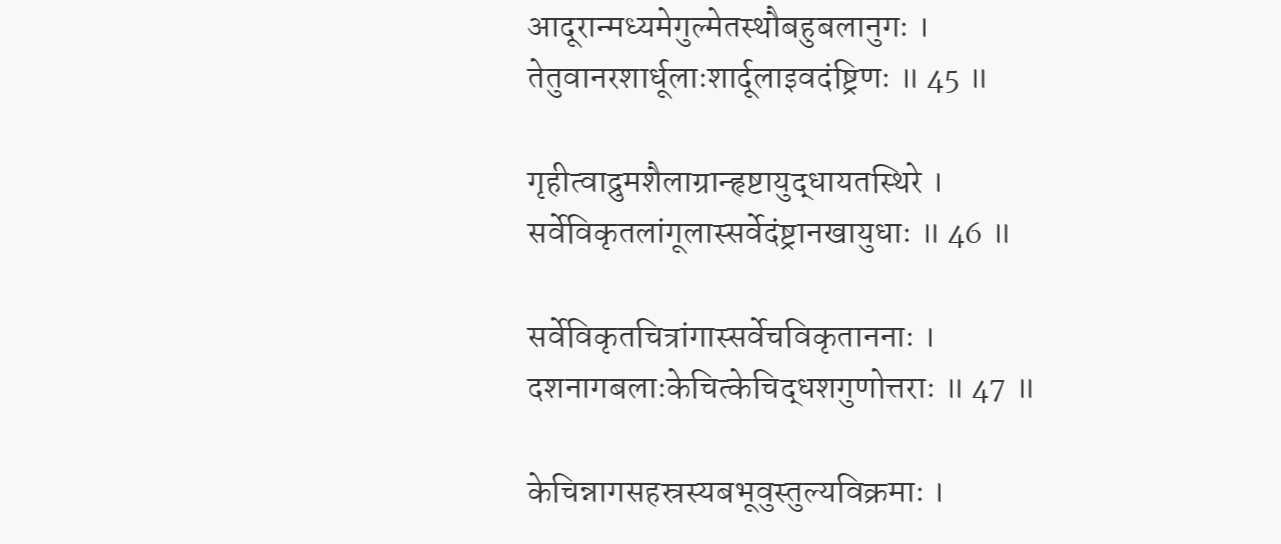आदूरान्मध्यमेगुल्मेतस्थौबहुबलानुगः ।
तेतुवानरशार्धूलाःशार्दूलाइवदंष्ट्रिणः ॥ 45 ॥

गृहीत्वाद्रुमशैलाग्रान्हृष्टायुद्धायतस्थिरे ।
सर्वेविकृतलांगूलास्सर्वेदंष्ट्रानखायुधाः ॥ 46 ॥

सर्वेविकृतचित्रांगास्सर्वेचविकृताननाः ।
दशनागबलाःकेचित्केचिद्धशगुणोत्तराः ॥ 47 ॥

केचिन्नागसहस्रस्यबभूवुस्तुल्यविक्रमाः ।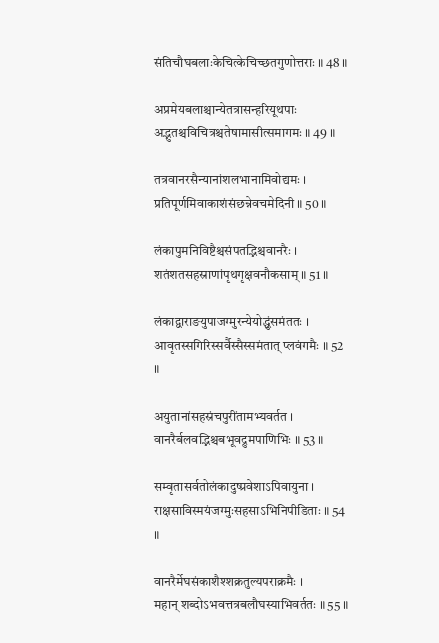संतिचौघबलाःकेचित्केचिच्छतगुणोत्तराः ॥ 48 ॥

अप्रमेयबलाश्चान्येतत्रासन्हरियूथपाः अद्भुतश्चविचित्रश्चतेषामासीत्समागमः ॥ 49 ॥

तत्रवानरसैन्यानांशलभानामिवोद्यमः ।
प्रतिपूर्णमिवाकाशंसंछन्नेवचमेदिनी ॥ 50 ॥

लंकापुमनिविष्टैश्चसंपतद्भिश्चवानरैः ।
शतंशतसहस्राणांपृथगृक्षवनौकसाम् ॥ 51 ॥

लंकाद्वाराङयुपाजग्मुरन्येयोद्धुंसमंततः ।
आवृतस्सगिरिस्सर्वैस्सैस्समंतात् प्लवंगमैः ॥ 52 ॥

अयुतानांसहस्रंचपुरींतामभ्यवर्तत ।
वानरैर्बलवद्भिश्चबभूवद्रुमपाणिभिः ॥ 53 ॥

सम्वृतासर्वतोलंकादुष्प्रवेशाऽपिवायुना ।
राक्षसाविस्मयंजग्मुःसहसाऽभिनिपीडिताः ॥ 54 ॥

वानरैर्मेघसंकाशैश्शक्रतुल्यपराक्रमैः ।
महान् शब्दोऽभवत्तत्रबलौघस्याभिवर्ततः ॥ 55 ॥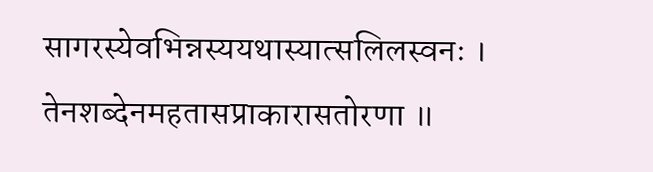सागरस्येवभिन्नस्ययथास्यात्सलिलस्वनः ।
तेनशब्देनमहतासप्राकारासतोरणा ॥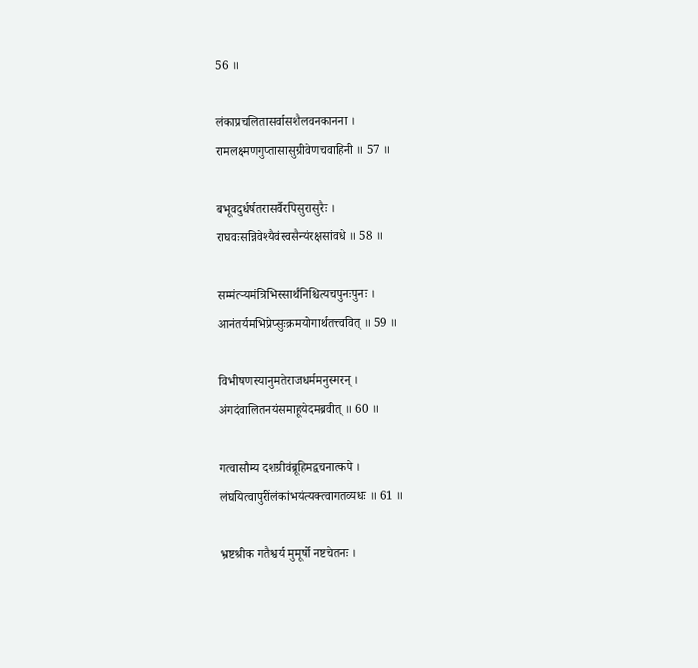56 ॥

लंकाप्रचलितासर्वासशैलवनकानना ।
रामलक्ष्मणगुप्तासासुग्रीवेणचवाहिनी ॥ 57 ॥

बभूवदुर्धर्षतरासर्वैरपिसुरासुरैः ।
राघवःसन्निवेश्यैवंस्वसैन्यंरक्षसांवधे ॥ 58 ॥

सम्मंत्ऱ्यमंत्रिभिस्सार्थंनिश्चित्यचपुनःपुनः ।
आनंतर्यमभिप्रेप्सुःक्रमयोगार्थतत्त्ववित् ॥ 59 ॥

विभीषणस्यानुमतेराजधर्ममनुस्मरन् ।
अंगदंवालितनयंसमाहूयेदमब्रवीत् ॥ 60 ॥

गत्वासौम्य दशग्रीवंब्रूहिमद्वचनात्कपे ।
लंघयित्वापुरींलंकांभयंत्यक्त्वागतव्यधः ॥ 61 ॥

भ्रष्टश्रीक गतैश्वर्य मुमूर्षो नष्टचेतनः ।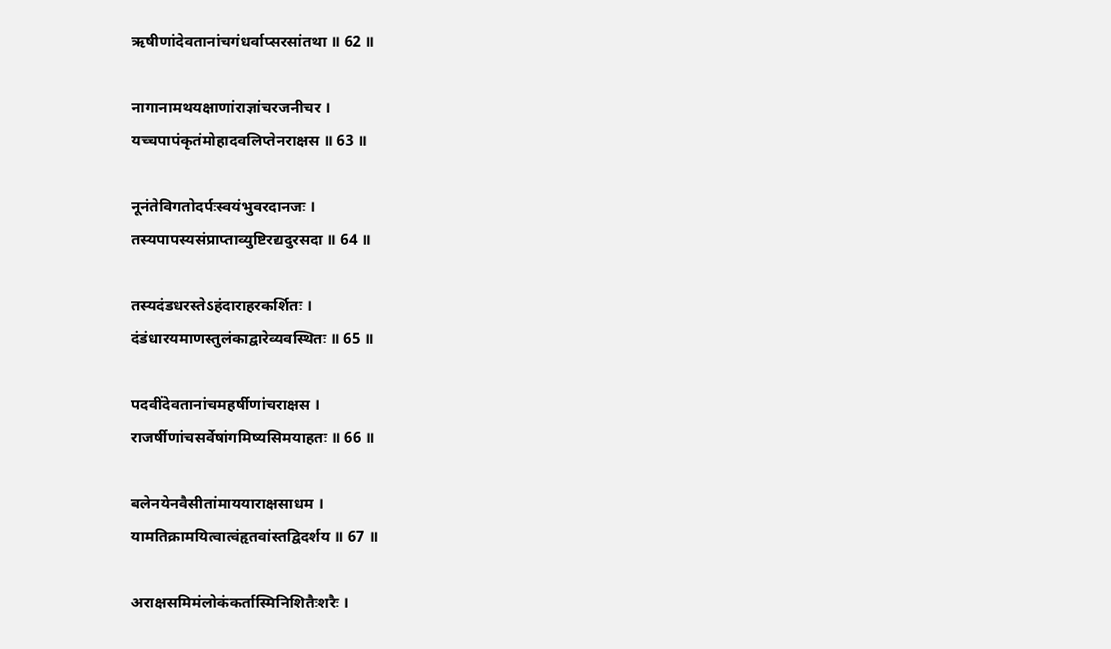ऋषीणांदेवतानांचगंधर्वाप्सरसांतथा ॥ 62 ॥

नागानामथयक्षाणांराज्ञांचरजनीचर ।
यच्चपापंकृतंमोहादवलिप्तेनराक्षस ॥ 63 ॥

नूनंतेविगतोदर्पःस्वयंभुवरदानजः ।
तस्यपापस्यसंप्राप्ताव्युष्टिरद्यदुरसदा ॥ 64 ॥

तस्यदंडधरस्तेऽहंदाराहरकर्शितः ।
दंडंधारयमाणस्तुलंकाद्वारेव्यवस्थितः ॥ 65 ॥

पदवींदेवतानांचमहर्षीणांचराक्षस ।
राजर्षीणांचसर्वेषांगमिष्यसिमयाहतः ॥ 66 ॥

बलेनयेनवैसीतांमाययाराक्षसाधम ।
यामतिक्रामयित्वात्वंहृतवांस्तद्विदर्शय ॥ 67 ॥

अराक्षसमिमंलोकंकर्तास्मिनिशितैःशरैः ।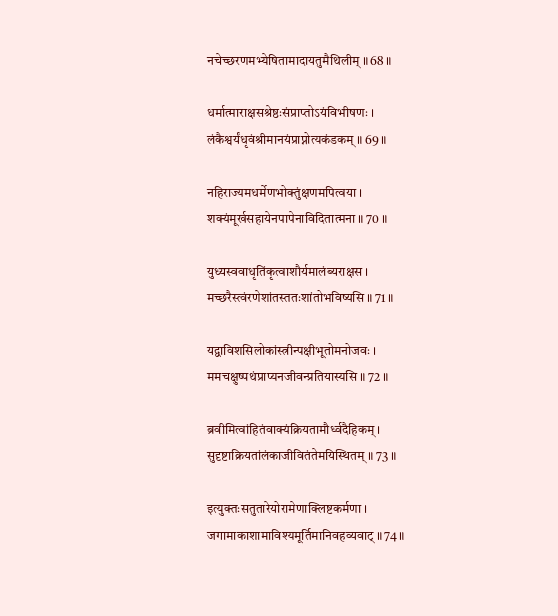नचेच्छरणमभ्येषितामादायतुमैथिलीम् ॥ 68 ॥

धर्मात्माराक्षसश्रेष्ठःसंप्राप्तोऽयंविभीषणः ।
लंकैश्वर्यंधृवंश्रीमानयंप्राप्नोत्यकंडकम् ॥ 69 ॥

नहिराज्यमधर्मेणभोक्तुंक्षणमपित्वया ।
शक्यंमूर्खसहायेनपापेनाविदितात्मना ॥ 70 ॥

युध्यस्ववाधृतिंकृत्वाशौर्यमालंब्यराक्षस ।
मच्छरैस्त्वंरणेशांतस्ततःशांतोभविष्यसि ॥ 71 ॥

यद्वाविशसिलोकांस्त्रीन्पक्षीभूतोमनोजवः ।
ममचक्षुष्पथंप्राप्यनजीवन्प्रतियास्यसि ॥ 72 ॥

ब्रवीमित्वांहितंवाक्यंक्रियतामौर्ध्वदैहिकम् ।
सुदृष्टाक्रियतांलंकाजीवितंतेमयिस्थितम् ॥ 73 ॥

इत्युक्तःसतुतारेयोरामेणाक्लिष्टकर्मणा ।
जगामाकाशामाविश्यमूर्तिमानिवहव्यवाट् ॥ 74 ॥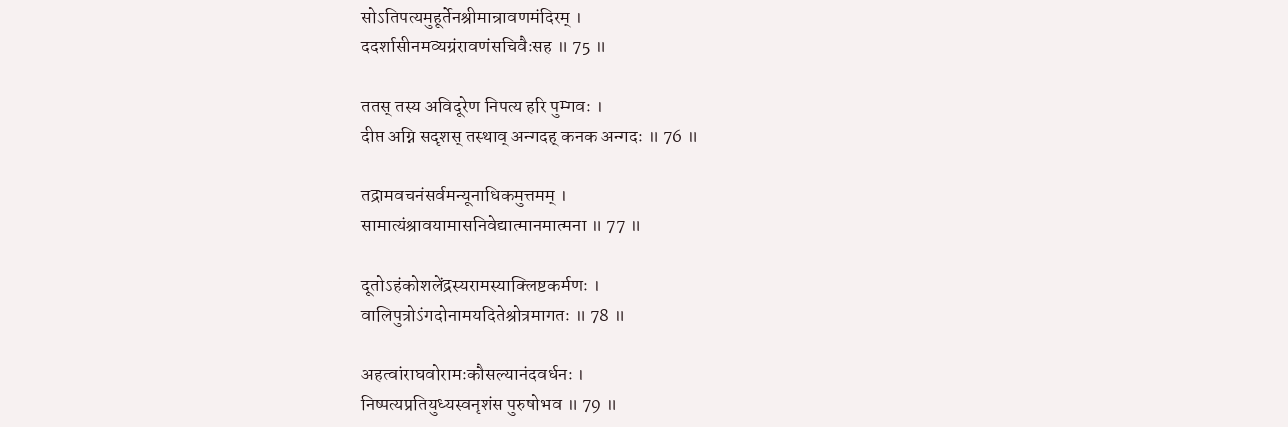सोऽतिपत्यमुहूर्तेनश्रीमान्रावणमंदिरम् ।
ददर्शासीनमव्यग्रंरावणंसचिवैःसह ॥ 75 ॥

ततस् तस्य अविदूरेण निपत्य हरि पुम्गवः ।
दीप्त अग्नि सदृशस् तस्थाव् अन्गदह् कनक अन्गदः ॥ 76 ॥

तद्रामवचनंसर्वमन्यूनाधिकमुत्तमम् ।
सामात्यंश्रावयामासनिवेद्यात्मानमात्मना ॥ 77 ॥

दूतोऽहंकोशलेंद्रस्यरामस्याक्लिष्टकर्मणः ।
वालिपुत्रोऽंगदोनामयदितेश्रोत्रमागतः ॥ 78 ॥

अहत्वांराघवोरामःकौसल्यानंदवर्धनः ।
निष्पत्यप्रतियुध्यस्वनृशंस पुरुषोभव ॥ 79 ॥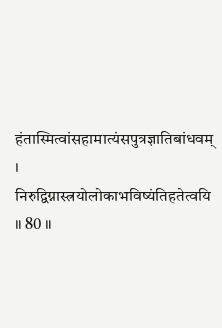हंतास्मित्वांसहामात्यंसपुत्रज्ञातिबांधवम् ।
निरुद्विग्नास्त्रयोलोकाभविष्यंतिहतेत्वयि ॥ 80 ॥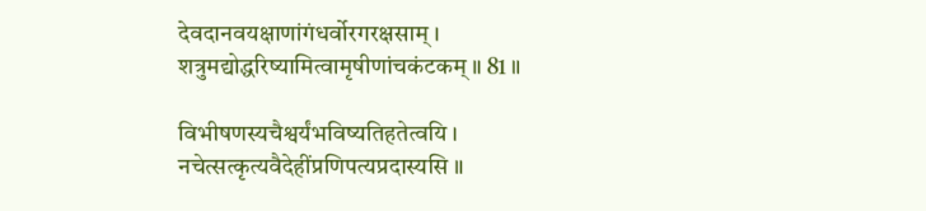देवदानवयक्षाणांगंधर्वोरगरक्षसाम् ।
शत्रुमद्योद्धरिष्यामित्वामृषीणांचकंटकम् ॥ 81 ॥

विभीषणस्यचैश्वर्यंभविष्यतिहतेत्वयि ।
नचेत्सत्कृत्यवैदेहींप्रणिपत्यप्रदास्यसि ॥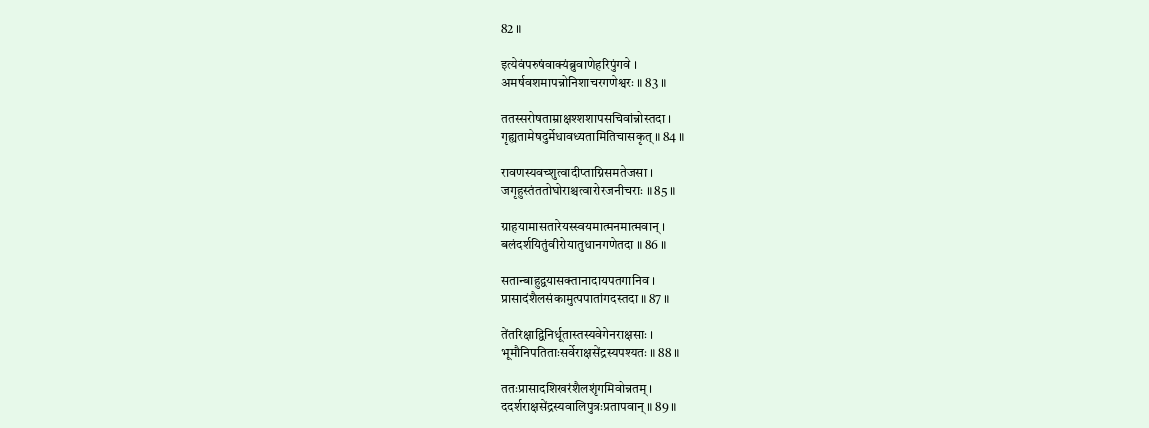82 ॥

इत्येवंपरुषंवाक्यंब्रुवाणेहरिपुंगवे ।
अमर्षवशमापन्नोनिशाचरगणेश्वरः ॥ 83 ॥

ततस्सरोषताम्राक्षश्शशापसचिवांन्नोस्तदा ।
गृह्यतामेषदुर्मेधावध्यतामितिचासकृत् ॥ 84 ॥

रावणस्यवच्शुत्वादीप्ताग्निसमतेजसा ।
जगृहुस्तंततोघोराश्चत्वारोरजनीचराः ॥ 85 ॥

ग्राहयामासतारेयस्स्वयमात्मनमात्मवान् ।
बलंदर्शयितुंवीरोयातुधानगणेतदा ॥ 86 ॥

सतान्बाहुद्वयासक्तानादायपतगानिव ।
प्रासादंशैलसंकामुत्पपातांगदस्तदा ॥ 87 ॥

तेंतरिक्षाद्विनिर्धूतास्तस्यवेगेनराक्षसाः ।
भूमौनिपतिताःसर्वेराक्षसेंद्रस्यपश्यतः ॥ 88 ॥

ततःप्रासादशिखरंशैलशृंगमिवोन्नतम् ।
ददर्शराक्षसेंद्रस्यवालिपुत्रःप्रतापवान् ॥ 89 ॥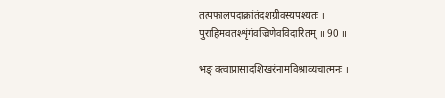तत्पफालपदाक्रांतंदशग्रीवस्यपश्यतः ।
पुराहिमवतश्शृंगंवज्रिणेवविदारितम् ॥ 90 ॥

भङ् क्त्वाप्रासादशिखरंनामविश्राव्यचात्मनः ।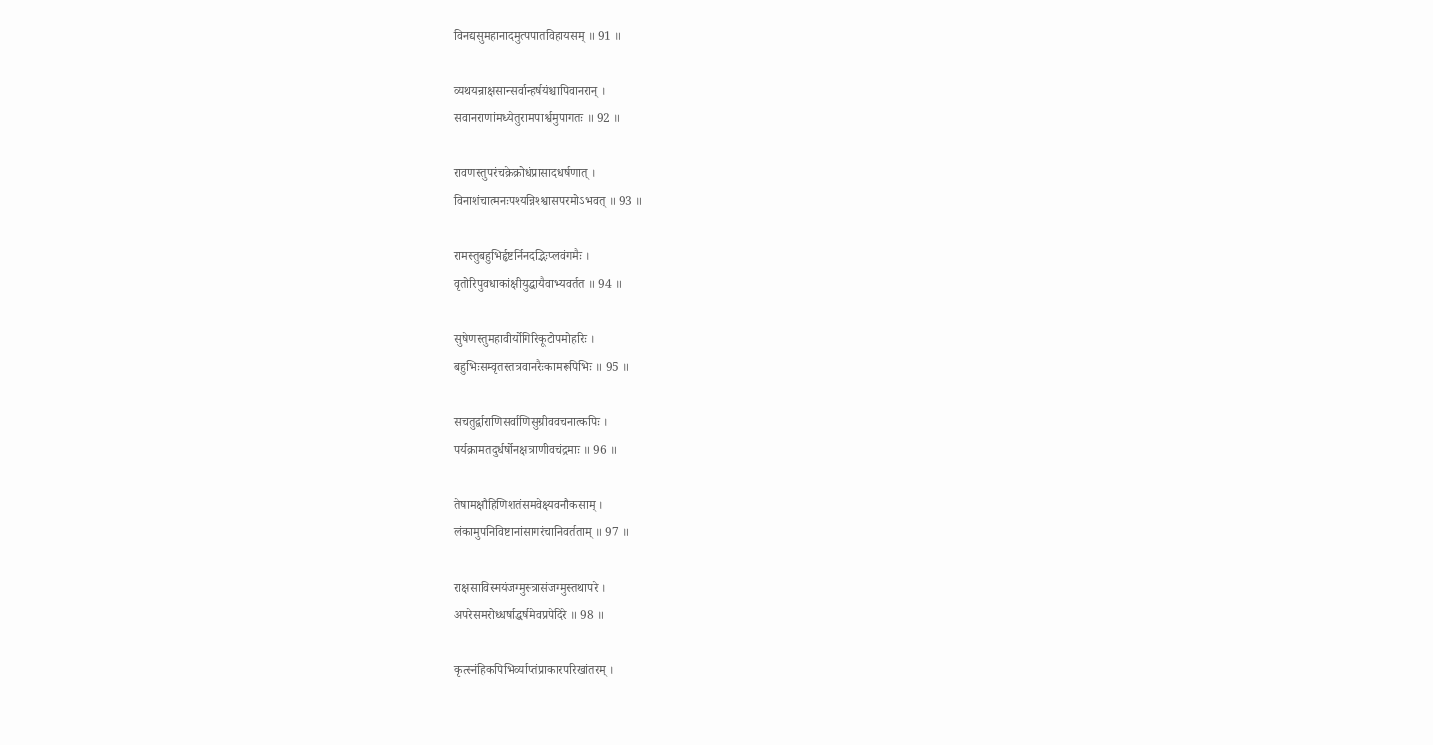विनद्यसुमहानादमुत्पपातविहायसम् ॥ 91 ॥

व्यथयन्राक्षसान्सर्वान्हर्षयंश्चापिवानरान् ।
सवानराणांमध्येतुरामपार्श्वमुपागतः ॥ 92 ॥

रावणस्तुपरंचक्रेक्रोधंप्रासादधर्षणात् ।
विनाशंचात्मनःपश्यन्निश्श्वासपरमोऽभवत् ॥ 93 ॥

रामस्तुबहुभिर्हृष्टर्निनदद्भिःप्लवंगमैः ।
वृतोरिपुवधाकांक्षीयुद्धायैवाभ्यवर्तत ॥ 94 ॥

सुषेणस्तुमहावीर्योगिरिकूटोपमोहरिः ।
बहुभिःसम्वृतस्तत्रवानरैःकामरूपिभिः ॥ 95 ॥

सचतुर्द्वाराणिसर्वाणिसुग्रीववचनात्कपिः ।
पर्यक्रामतदुर्धर्षोनक्षत्राणीवचंद्रमाः ॥ 96 ॥

तेषामक्षौहिणिशतंसमवेक्ष्यवनौकसाम् ।
लंकामुपनिविष्टानांसागरंचानिवर्तताम् ॥ 97 ॥

राक्षसाविस्मयंजग्मुस्त्रासंजग्मुस्तथापरे ।
अपरेसमरोध्धर्षाद्धर्षमेवप्रपेदिरे ॥ 98 ॥

कृत्स्नंहिकपिभिर्व्याप्तंप्राकारपरिखांतरम् ।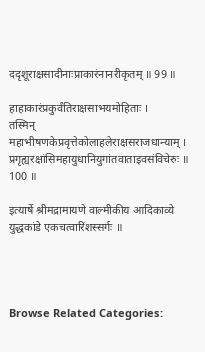ददृशूराक्षसादीनाःप्राकारंनानरीकृतम् ॥ 99 ॥

हाहाकारंप्रकुर्वंतिराक्षसाभयमोहिताः ।
तस्मिन् महाभीषणकेप्रवृत्तेकोलाहलेराक्षसराजधान्याम् ।
प्रगृह्यरक्षांसिमहायुधानियुगांतवाताइवसंविचेरुः ॥ 100 ॥

इत्यार्षे श्रीमद्रामायणे वाल्मीकीय आदिकाव्ये युद्धकांडे एकचत्वारिंशस्सर्गः ॥




Browse Related Categories: